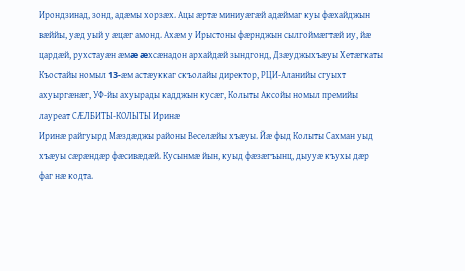Ирондзинад, зонд, адæмы хорзæх. Ацы æртæ миниуæгæй адæймаг куы фæхайджын вæййы, уæд уый у æцæг амонд. Ахæм у Ирыстоны фæрнджын сылгоймæгтæй иу, йæ цардæй, рухстауæн æмæ æхсæнадон архайдæй зындгонд, Дзæуджыхъæуы Хетæгкаты Къостайы номыл 13-æм астæуккаг скъолайы директор, РЦИ-Аланийы сгуыхт ахуыргæнæг, УФ-йы ахуырады кадджын кусæг, Колыты Аксойы номыл премийы лауреат СÆЛБИТЫ-КОЛЫТЫ Иринæ
Иринæ райгуырд Мæздæджы районы Веселæйы хъæуы. Йæ фыд Колыты Сахман уыд хъæуы сæрæндæр фæсивæдæй. Кусынмæ йын, куыд фæзæгъынц, дыууæ къухы дæр фаг нæ кодта.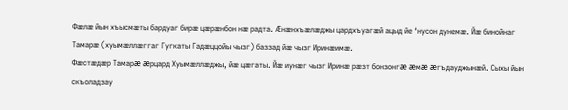Фæлæ йын хъысмæты бардуаг бирæ цæрæнбон нæ радта. Æнæнхъæлæджы цардхъуагæй ацыд йе ‘нусон дунемæ. Йæ бинойнаг Тамарæ (хуымæллæггаг Гугкаты Гадæццойы чызг) баззад йæ чызг Иринæимæ.
Фæстæдæр Тамарæ æрцард Хуымæллæджы, йæ цæгаты. Йæ иунæг чызг Иринæ рæзт бонзонгæ æмæ æгъдауджынæй. Сыхы йын скъоладзау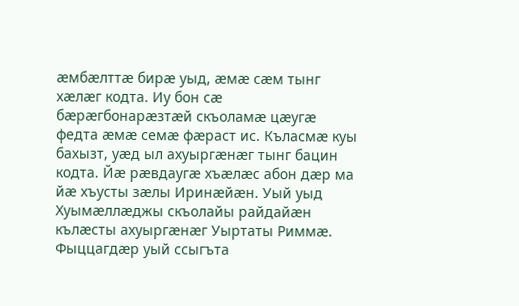æмбæлттæ бирæ уыд, æмæ сæм тынг хæлæг кодта. Иу бон сæ бæрæгбонарæзтæй скъоламæ цæугæ федта æмæ семæ фæраст ис. Къласмæ куы бахызт, уæд ыл ахуыргæнæг тынг бацин кодта. Йæ рæвдаугæ хъæлæс абон дæр ма йæ хъусты зæлы Иринæйæн. Уый уыд Хуымæллæджы скъолайы райдайæн кълæсты ахуыргæнæг Уыртаты Риммæ. Фыццагдæр уый ссыгъта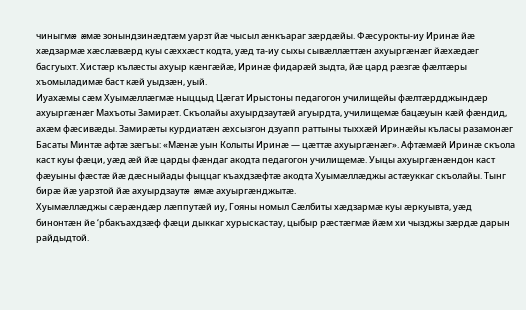чиныгмæ æмæ зонындзинæдтæм уарзт йæ чысыл æнкъараг зæрдæйы. Фæсурокты-иу Иринæ йæ хæдзармæ хæслæвæрд куы сæххæст кодта, уæд та-иу сыхы сывæллæттæн ахуыргæнæг йæхæдæг басгуыхт. Хистæр кълæсты ахуыр кæнгæйæ, Иринæ фидарæй зыдта, йæ цард рæзгæ фæлтæры хъомыладимæ баст кæй уыдзæн, уый.
Иуахæмы сæм Хуымæллæгмæ ныццыд Цæгат Ирыстоны педагогон училищейы фæлтæрдджындæр ахуыргæнæг Махъоты Замирæт. Скъолайы ахуырдзаутæй агуырдта, училищемæ бацæуын кæй фæндид, ахæм фæсивæды. Замирæты курдиатæн æхсызгон дзуапп раттыны тыххæй Иринæйы къласы разамонæг Басаты Минтæ афтæ зæгъы: «Мæнæ уын Колыты Иринæ — цæттæ ахуыргæнæг». Афтæмæй Иринæ скъола каст куы фæци, уæд æй йæ царды фæндаг акодта педагогон училищемæ. Уыцы ахуыргæнæндон каст фæуыны фæстæ йæ дæсныйады фыццаг къахдзæфтæ акодта Хуымæллæджы астæуккаг скъолайы. Тынг бирæ йæ уарзтой йæ ахуырдзаутæ æмæ ахуыргæнджытæ.
Хуымæллæджы сæрæндæр лæппутæй иу, Гояны номыл Сæлбиты хæдзармæ куы æркуывта, уæд бинонтæн йе ‘рбакъахдзæф фæци дыккаг хурыскастау, цыбыр рæстæгмæ йæм хи чызджы зæрдæ дарын райдыдтой.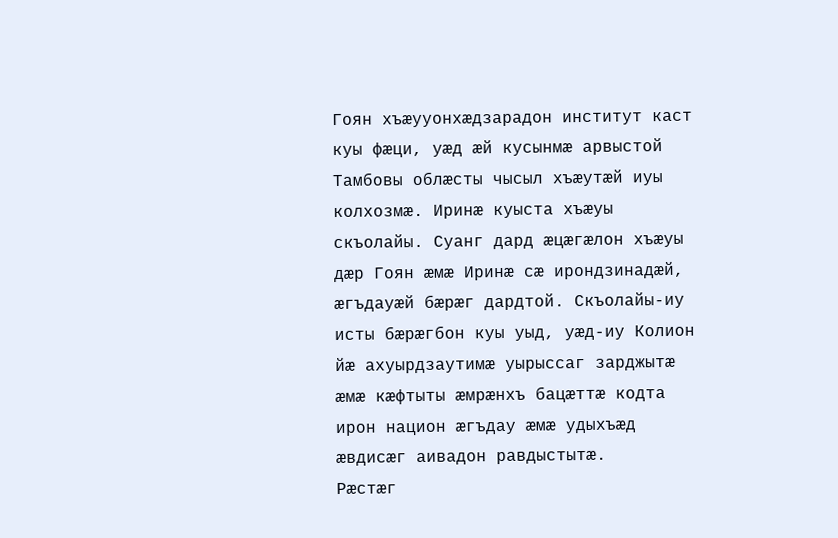Гоян хъæууонхæдзарадон институт каст куы фæци, уæд æй кусынмæ арвыстой Тамбовы облæсты чысыл хъæутæй иуы колхозмæ. Иринæ куыста хъæуы скъолайы. Суанг дард æцæгæлон хъæуы дæр Гоян æмæ Иринæ сæ ирондзинадæй, æгъдауæй бæрæг дардтой. Скъолайы-иу исты бæрæгбон куы уыд, уæд-иу Колион йæ ахуырдзаутимæ уырыссаг зарджытæ æмæ кæфтыты æмрæнхъ бацæттæ кодта ирон национ æгъдау æмæ удыхъæд æвдисæг аивадон равдыстытæ.
Рæстæг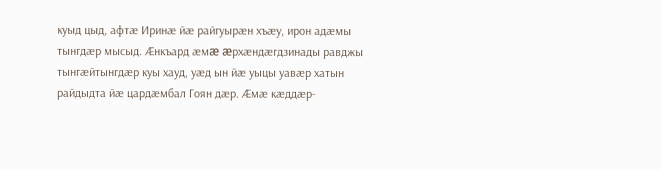куыд цыд, афтæ Иринæ йæ райгуырæн хъæу, ирон адæмы тынгдæр мысыд. Æнкъард æмæ æрхæндæгдзинады равджы тынгæйтынгдæр куы хауд, уæд ын йæ уыцы уавæр хатын райдыдта йæ цардæмбал Гоян дæр. Æмæ кæддæр-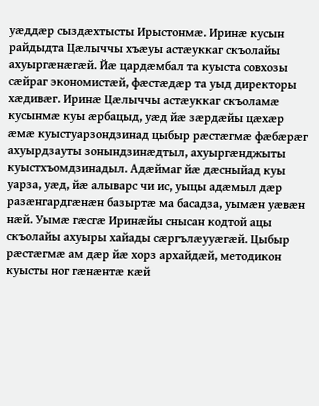уæддæр сыздæхтысты Ирыстонмæ. Иринæ кусын райдыдта Цæлыччы хъæуы астæуккаг скъолайы ахуыргæнæгæй. Йæ цардæмбал та куыста совхозы сæйраг экономистæй, фæстæдæр та уыд директоры хæдивæг. Иринæ Цæлыччы астæуккаг скъоламæ кусынмæ куы æрбацыд, уæд йæ зæрдæйы цæхæр æмæ куыстуарзондзинад цыбыр рæстæгмæ фæбæрæг ахуырдзауты зонындзинæдтыл, ахуыргæнджыты куыстхъомдзинадыл. Адæймаг йæ дæсныйад куы уарза, уæд, йæ алыварс чи ис, уыцы адæмыл дæр разæнгардгæнæн базыртæ ма басадза, уымæн уæвæн нæй. Уымæ гæсгæ Иринæйы снысан кодтой ацы скъолайы ахуыры хайады сæргълæууæгæй. Цыбыр рæстæгмæ ам дæр йæ хорз архайдæй, методикон куысты ног гæнæнтæ кæй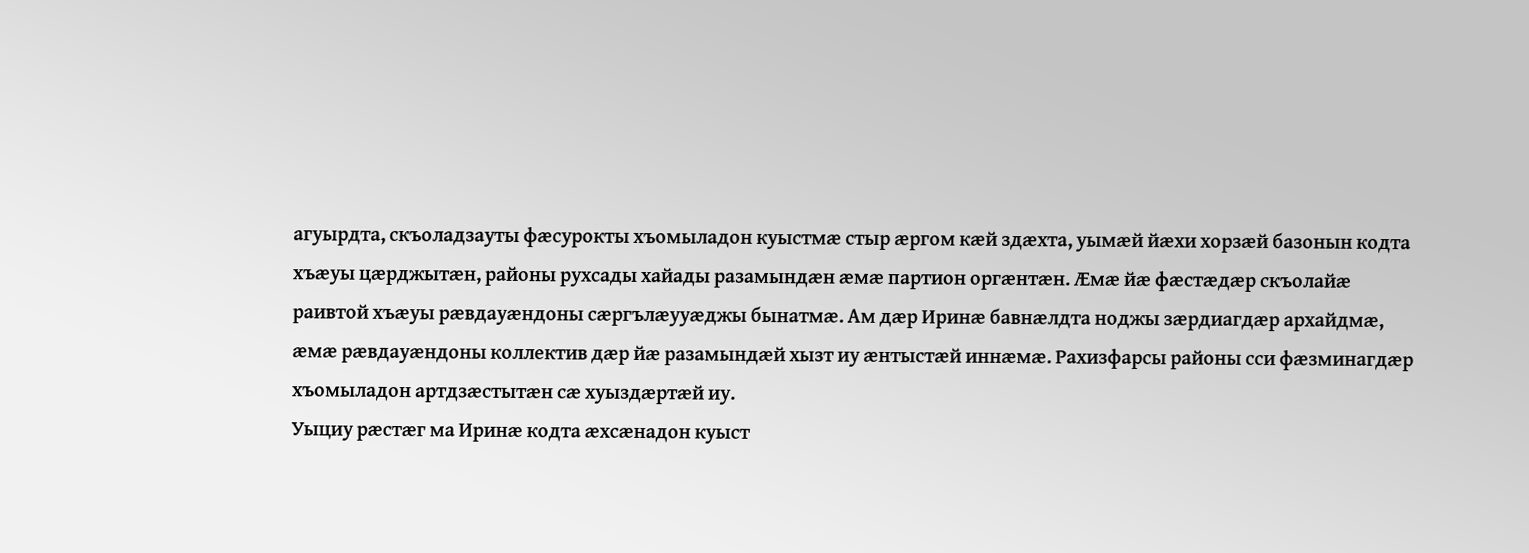агуырдта, скъоладзауты фæсурокты хъомыладон куыстмæ стыр æргом кæй здæхта, уымæй йæхи хорзæй базонын кодта хъæуы цæрджытæн, районы рухсады хайады разамындæн æмæ партион оргæнтæн. Æмæ йæ фæстæдæр скъолайæ раивтой хъæуы рæвдауæндоны сæргълæууæджы бынатмæ. Ам дæр Иринæ бавнæлдта ноджы зæрдиагдæр архайдмæ, æмæ рæвдауæндоны коллектив дæр йæ разамындæй хызт иу æнтыстæй иннæмæ. Рахизфарсы районы сси фæзминагдæр хъомыладон артдзæстытæн сæ хуыздæртæй иу.
Уыциу рæстæг ма Иринæ кодта æхсæнадон куыст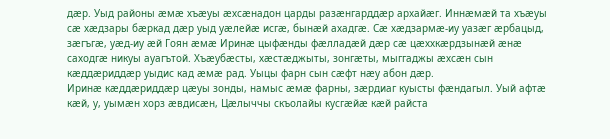дæр. Уыд районы æмæ хъæуы æхсæнадон царды разæнгарддæр архайæг. Иннæмæй та хъæуы сæ хæдзары бæркад дæр уыд уæлейæ исгæ, бынæй ахадгæ. Сæ хæдзармæ-иу уазæг æрбацыд, зæгъгæ, уæд-иу æй Гоян æмæ Иринæ цыфæнды фæлладæй дæр сæ цæххкæрдзынæй æнæ саходгæ никуы ауагътой. Хъæубæсты, хæстæджыты, зонгæты, мыггаджы æхсæн сын кæддæриддæр уыдис кад æмæ рад. Уыцы фарн сын сæфт нæу абон дæр.
Иринæ кæддæриддæр цæуы зонды, намыс æмæ фарны, зæрдиаг куысты фæндагыл. Уый афтæ кæй, у, уымæн хорз æвдисæн, Цæлыччы скъолайы кусгæйæ кæй райста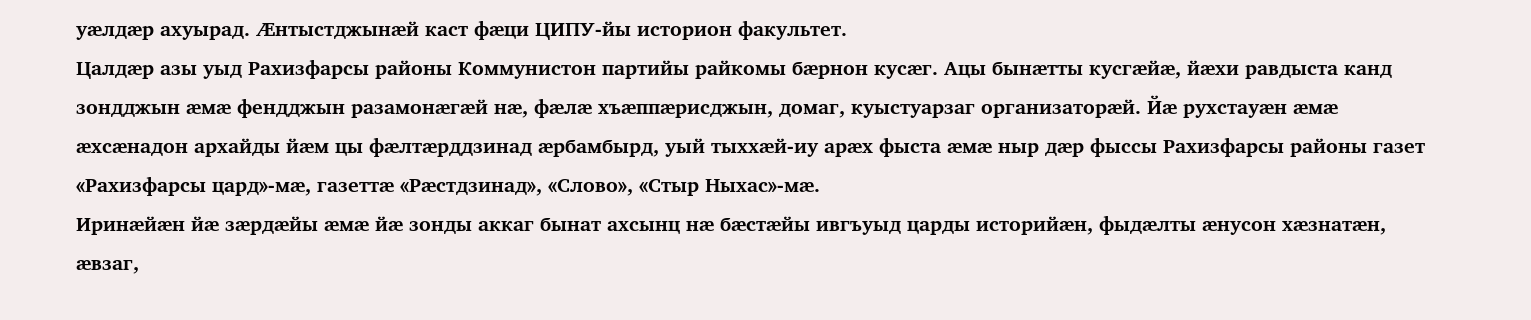уæлдæр ахуырад. Æнтыстджынæй каст фæци ЦИПУ-йы историон факультет.
Цалдæр азы уыд Рахизфарсы районы Коммунистон партийы райкомы бæрнон кусæг. Ацы бынæтты кусгæйæ, йæхи равдыста канд зондджын æмæ фендджын разамонæгæй нæ, фæлæ хъæппæрисджын, домаг, куыстуарзаг организаторæй. Йæ рухстауæн æмæ æхсæнадон архайды йæм цы фæлтæрддзинад æрбамбырд, уый тыххæй-иу арæх фыста æмæ ныр дæр фыссы Рахизфарсы районы газет «Рахизфарсы цард»-мæ, газеттæ «Рæстдзинад», «Слово», «Стыр Ныхас»-мæ.
Иринæйæн йæ зæрдæйы æмæ йæ зонды аккаг бынат ахсынц нæ бæстæйы ивгъуыд царды историйæн, фыдæлты æнусон хæзнатæн, æвзаг,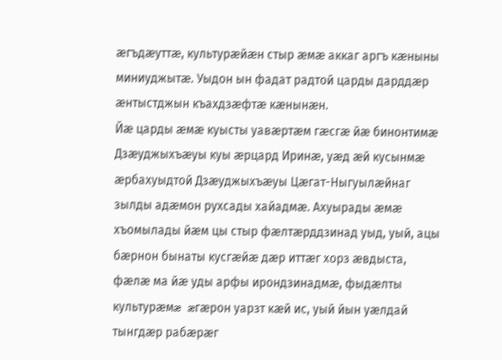æгъдæуттæ, культурæйæн стыр æмæ аккаг аргъ кæныны миниуджытæ. Уыдон ын фадат радтой царды дарддæр æнтыстджын къахдзæфтæ кæнынæн.
Йæ царды æмæ куысты уавæртæм гæсгæ йæ бинонтимæ Дзæуджыхъæуы куы æрцард Иринæ, уæд æй кусынмæ æрбахуыдтой Дзæуджыхъæуы Цæгат-Ныгуылæйнаг зылды адæмон рухсады хайадмæ. Ахуырады æмæ хъомылады йæм цы стыр фæлтæрддзинад уыд, уый, ацы бæрнон бынаты кусгæйæ дæр иттæг хорз æвдыста, фæлæ ма йæ уды арфы ирондзинадмæ, фыдæлты культурæмæ æгæрон уарзт кæй ис, уый йын уæлдай тынгдæр рабæрæг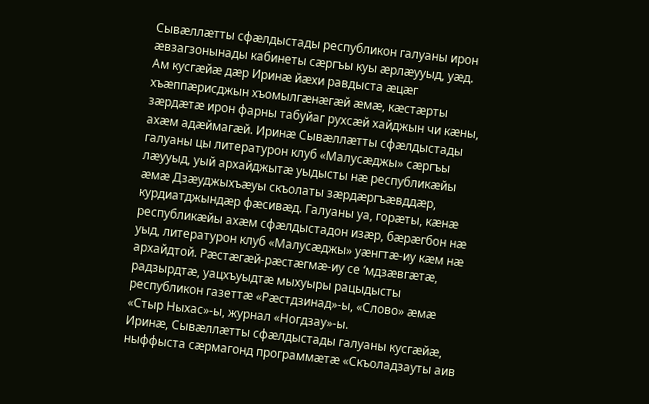Сывæллæтты сфæлдыстады республикон галуаны ирон æвзагзонынады кабинеты сæргъы куы æрлæууыд, уæд.
Ам кусгæйæ дæр Иринæ йæхи равдыста æцæг хъæппæрисджын хъомылгæнæгæй æмæ, кæстæрты зæрдæтæ ирон фарны табуйаг рухсæй хайджын чи кæны, ахæм адæймагæй. Иринæ Сывæллæтты сфæлдыстады галуаны цы литературон клуб «Малусæджы» сæргъы лæууыд, уый архайджытæ уыдысты нæ республикæйы æмæ Дзæуджыхъæуы скъолаты зæрдæргъæвддæр, курдиатджындæр фæсивæд. Галуаны уа, горæты, кæнæ республикæйы ахæм сфæлдыстадон изæр, бæрæгбон нæ уыд, литературон клуб «Малусæджы» уæнгтæ-иу кæм нæ архайдтой. Рæстæгæй-рæстæгмæ-иу се ‘мдзæвгæтæ, радзырдтæ, уацхъуыдтæ мыхуыры рацыдысты республикон газеттæ «Рæстдзинад»-ы, «Слово» æмæ «Стыр Ныхас»-ы, журнал «Ногдзау»-ы.
Иринæ, Сывæллæтты сфæлдыстады галуаны кусгæйæ, ныффыста сæрмагонд программæтæ «Скъоладзауты аив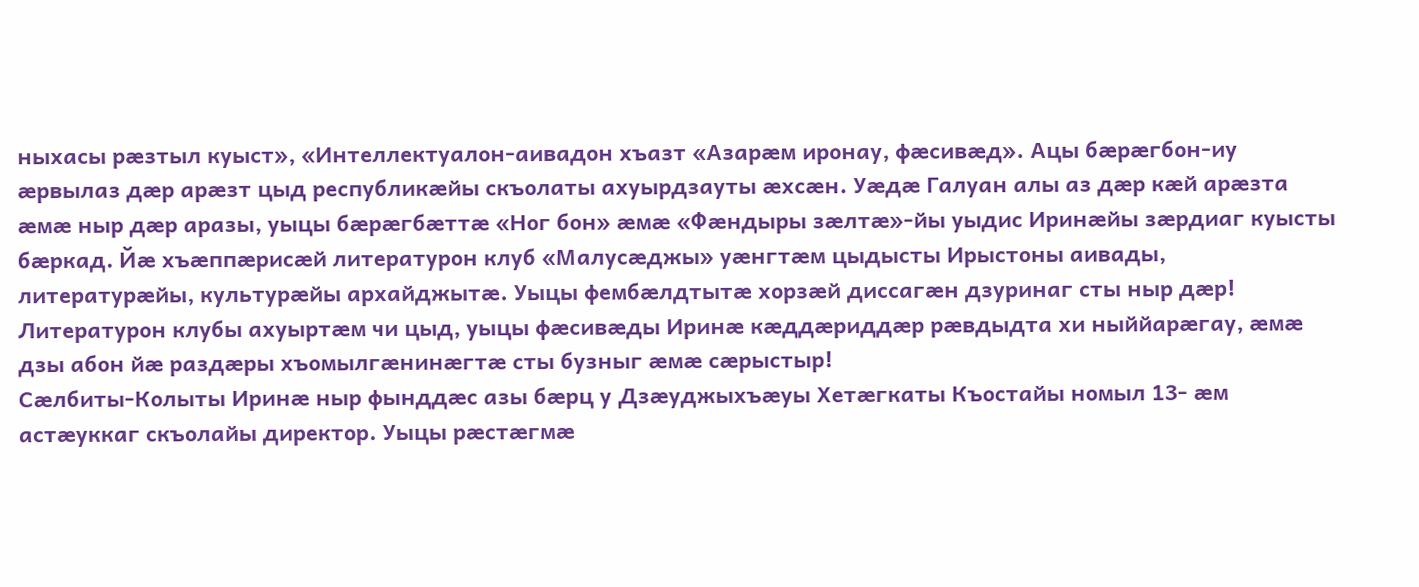ныхасы рæзтыл куыст», «Интеллектуалон-аивадон хъазт «Азарæм иронау, фæсивæд». Ацы бæрæгбон-иу æрвылаз дæр арæзт цыд республикæйы скъолаты ахуырдзауты æхсæн. Уæдæ Галуан алы аз дæр кæй арæзта æмæ ныр дæр аразы, уыцы бæрæгбæттæ «Ног бон» æмæ «Фæндыры зæлтæ»-йы уыдис Иринæйы зæрдиаг куысты бæркад. Йæ хъæппæрисæй литературон клуб «Малусæджы» уæнгтæм цыдысты Ирыстоны аивады, литературæйы, культурæйы архайджытæ. Уыцы фембæлдтытæ хорзæй диссагæн дзуринаг сты ныр дæр! Литературон клубы ахуыртæм чи цыд, уыцы фæсивæды Иринæ кæддæриддæр рæвдыдта хи ныййарæгау, æмæ дзы абон йæ раздæры хъомылгæнинæгтæ сты бузныг æмæ сæрыстыр!
Сæлбиты-Колыты Иринæ ныр фынддæс азы бæрц у Дзæуджыхъæуы Хетæгкаты Къостайы номыл 13- æм астæуккаг скъолайы директор. Уыцы рæстæгмæ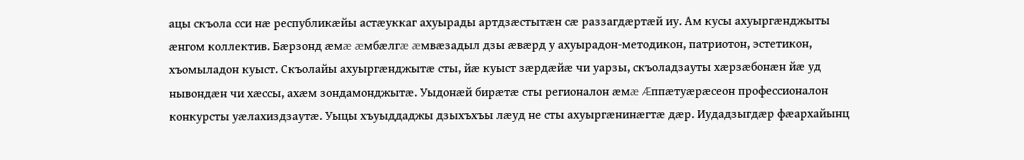ацы скъола сси нæ республикæйы астæуккаг ахуырады артдзæстытæн сæ раззагдæртæй иу. Ам кусы ахуыргæнджыты æнгом коллектив. Бæрзонд æмæ æмбæлгæ æмвæзадыл дзы æвæрд у ахуырадон-методикон, патриотон, эстетикон, хъомыладон куыст. Скъолайы ахуыргæнджытæ сты, йæ куыст зæрдæйæ чи уарзы, скъоладзауты хæрзæбонæн йæ уд нывондæн чи хæссы, ахæм зондамонджытæ. Уыдонæй бирæтæ сты регионалон æмæ Æппæтуæрæсеон профессионалон конкурсты уæлахиздзаутæ. Уыцы хъуыддаджы дзыхъхъы лæуд не сты ахуыргæнинæгтæ дæр. Иудадзыгдæр фæархайынц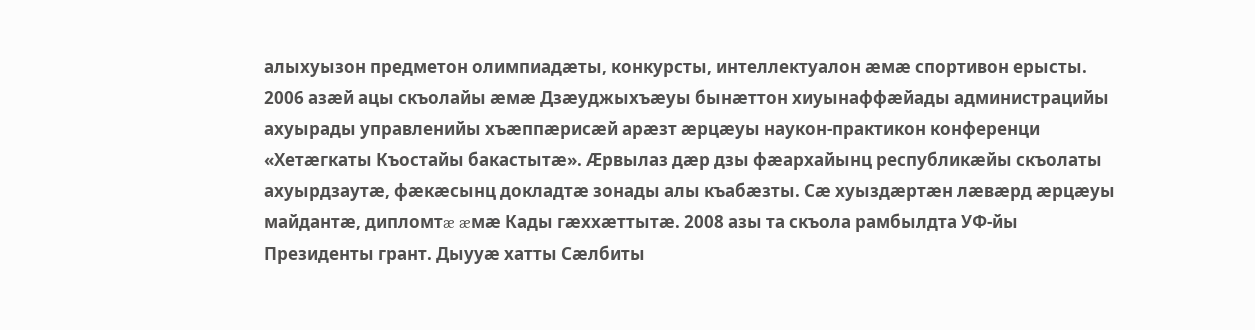алыхуызон предметон олимпиадæты, конкурсты, интеллектуалон æмæ спортивон ерысты.
2006 азæй ацы скъолайы æмæ Дзæуджыхъæуы бынæттон хиуынаффæйады администрацийы ахуырады управленийы хъæппæрисæй арæзт æрцæуы наукон-практикон конференци «Хетæгкаты Къостайы бакастытæ». Æрвылаз дæр дзы фæархайынц республикæйы скъолаты ахуырдзаутæ, фæкæсынц докладтæ зонады алы къабæзты. Сæ хуыздæртæн лæвæрд æрцæуы майдантæ, дипломтæ æмæ Кады гæххæттытæ. 2008 азы та скъола рамбылдта УФ-йы Президенты грант. Дыууæ хатты Сæлбиты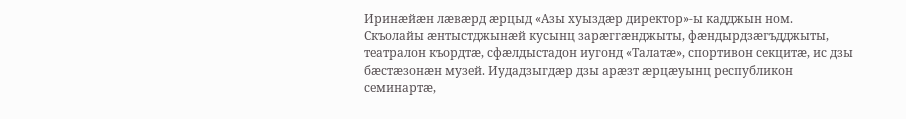Иринæйæн лæвæрд æрцыд «Азы хуыздæр директор»-ы кадджын ном. Скъолайы æнтыстджынæй кусынц зарæггæнджыты, фæндырдзæгъдджыты, театралон къордтæ, сфæлдыстадон иугонд «Талатæ», спортивон секцитæ, ис дзы бæстæзонæн музей. Иудадзыгдæр дзы арæзт æрцæуынц республикон семинартæ,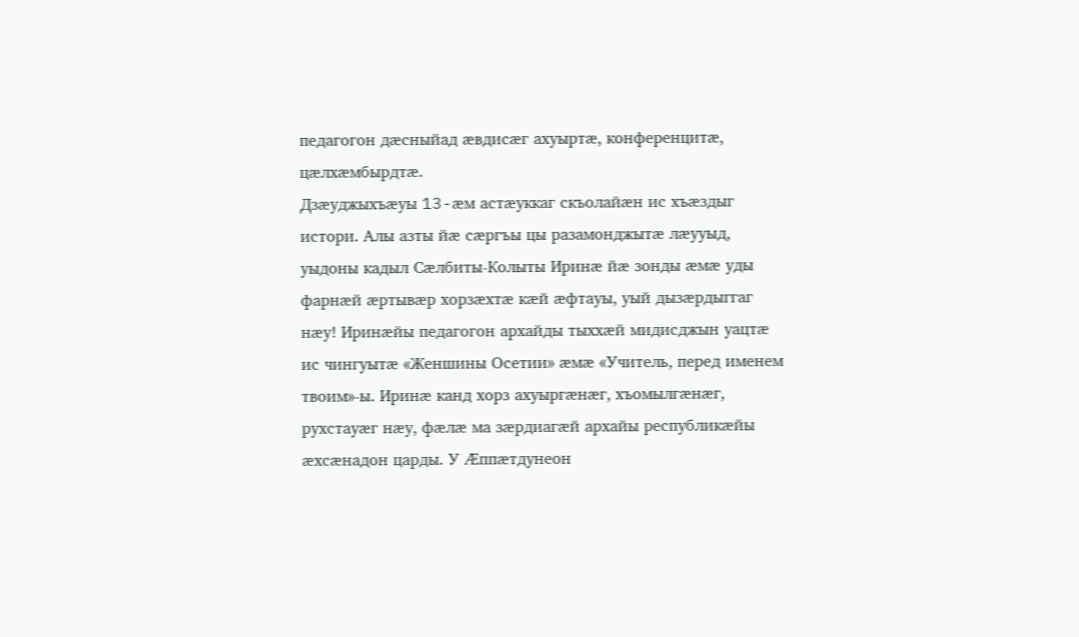педагогон дæсныйад æвдисæг ахуыртæ, конференцитæ, цæлхæмбырдтæ.
Дзæуджыхъæуы 13-æм астæуккаг скъолайæн ис хъæздыг истори. Алы азты йæ сæргъы цы разамонджытæ лæууыд, уыдоны кадыл Сæлбиты-Колыты Иринæ йæ зонды æмæ уды фарнæй æртывæр хорзæхтæ кæй æфтауы, уый дызæрдыггаг нæу! Иринæйы педагогон архайды тыххæй мидисджын уацтæ ис чингуытæ «Женшины Осетии» æмæ «Учитель, перед именем твоим»-ы. Иринæ канд хорз ахуыргæнæг, хъомылгæнæг, рухстауæг нæу, фæлæ ма зæрдиагæй архайы республикæйы æхсæнадон царды. У Æппæтдунеон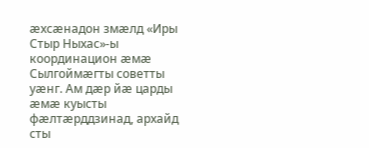æхсæнадон змæлд «Иры Стыр Ныхас»-ы координацион æмæ Сылгоймæгты советты уæнг. Ам дæр йæ царды æмæ куысты фæлтæрддзинад, архайд сты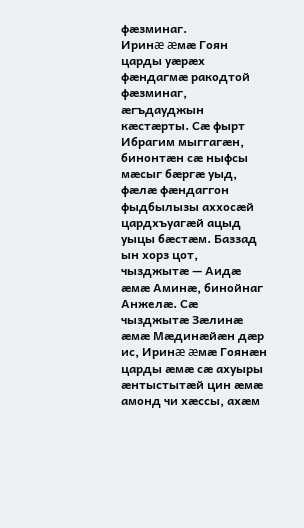фæзминаг.
Иринæ æмæ Гоян царды уæрæх фæндагмæ ракодтой фæзминаг, æгъдауджын кæстæрты. Сæ фырт Ибрагим мыггагæн, бинонтæн сæ ныфсы мæсыг бæргæ уыд, фæлæ фæндаггон фыдбылызы аххосæй цардхъуагæй ацыд уыцы бæстæм. Баззад ын хорз цот, чызджытæ — Аидæ æмæ Аминæ, бинойнаг Анжелæ. Сæ чызджытæ Зæлинæ æмæ Мæдинæйæн дæр ис, Иринæ æмæ Гоянæн царды æмæ сæ ахуыры æнтыстытæй цин æмæ амонд чи хæссы, ахæм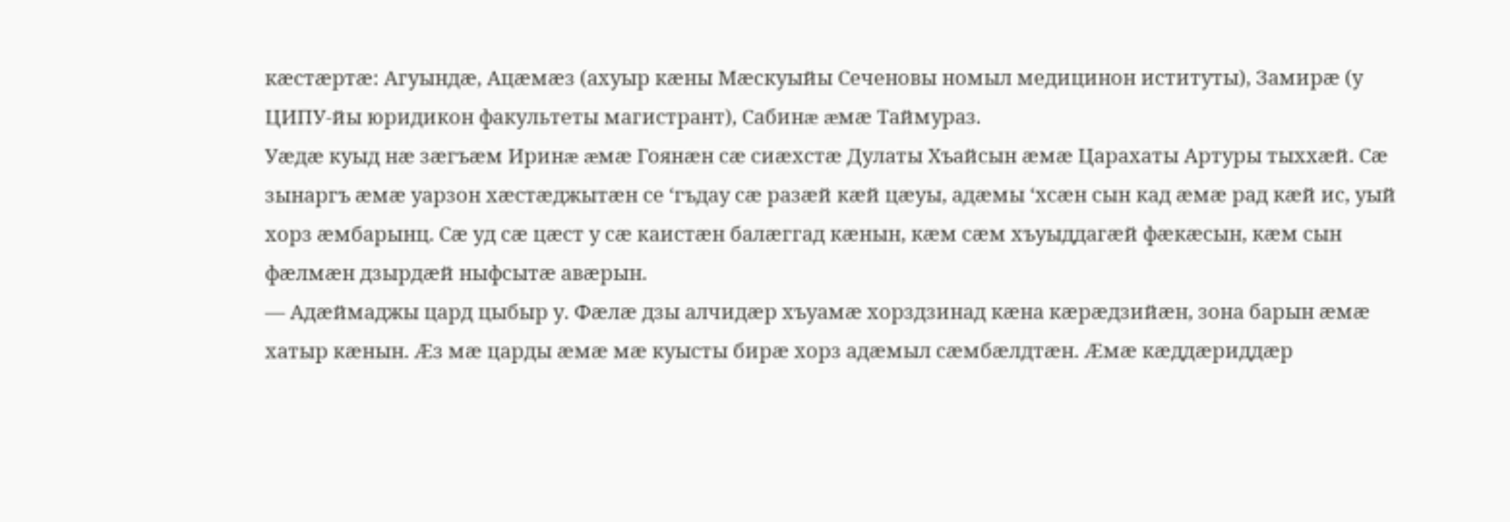кæстæртæ: Агуындæ, Ацæмæз (ахуыр кæны Мæскуыйы Сеченовы номыл медицинон иституты), Замирæ (у ЦИПУ-йы юридикон факультеты магистрант), Сабинæ æмæ Таймураз.
Уæдæ куыд нæ зæгъæм Иринæ æмæ Гоянæн сæ сиæхстæ Дулаты Хъайсын æмæ Царахаты Артуры тыххæй. Сæ зынаргъ æмæ уарзон хæстæджытæн се ‘гъдау сæ разæй кæй цæуы, адæмы ‘хсæн сын кад æмæ рад кæй ис, уый хорз æмбарынц. Сæ уд сæ цæст у сæ каистæн балæггад кæнын, кæм сæм хъуыддагæй фæкæсын, кæм сын фæлмæн дзырдæй ныфсытæ авæрын.
— Адæймаджы цард цыбыр у. Фæлæ дзы алчидæр хъуамæ хорздзинад кæна кæрæдзийæн, зона барын æмæ хатыр кæнын. Æз мæ царды æмæ мæ куысты бирæ хорз адæмыл сæмбæлдтæн. Æмæ кæддæриддæр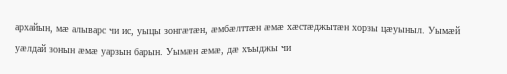архайын, мæ алыварс чи ис, уыцы зонгæтæн, æмбæлттæн æмæ хæстæджытæн хорзы цæуыныл. Уымæй уæлдай зонын æмæ уарзын барын. Уымæн æмæ, дæ хъыджы чи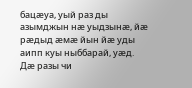бацæуа, уый раз ды азымджын нæ уыдзынæ, йæ рæдыд æмæ йын йæ уды аипп куы ныббарай, уæд. Дæ разы чи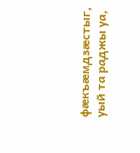фæкъæмдзæстыг, уый та раджы уа,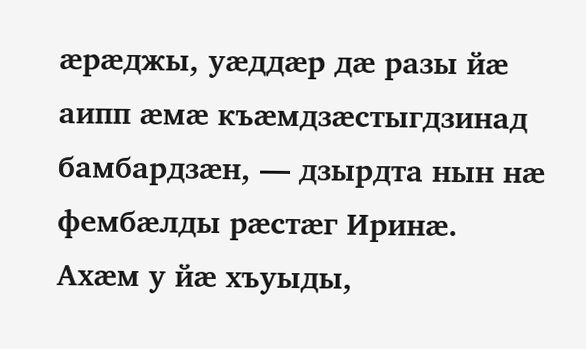æрæджы, уæддæр дæ разы йæ аипп æмæ къæмдзæстыгдзинад бамбардзæн, — дзырдта нын нæ фембæлды рæстæг Иринæ.
Ахæм у йæ хъуыды,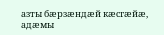азты бæрзæндæй кæсгæйæ, адæмы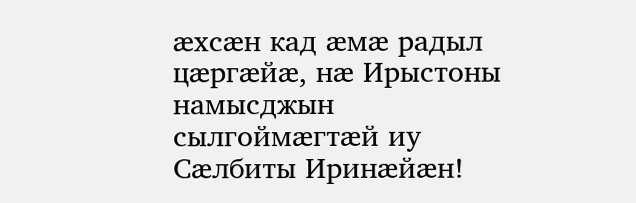æхсæн кад æмæ радыл цæргæйæ, нæ Ирыстоны намысджын сылгоймæгтæй иу Сæлбиты Иринæйæн!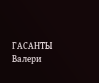ГАСАНТЫ Валери